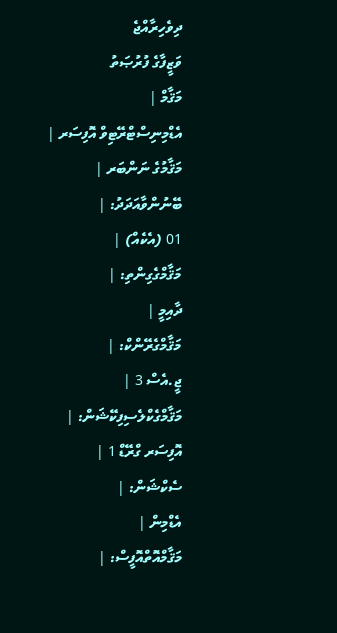ދިވެހިރާއްޖެ
ވަޒީފާގެ ފުރުޞަތު
މަޤާމް |
އެޑްމިނިސްޓްރޭޓިވް އޮފިސަރ |
މަޤާމުގެ ނަންބަރ |
ބޭނުންވާއަދަދު: |
01 (އެކެއް) |
މަޤާމްގެގިންތި: |
ދާއިމީ |
މަޤާމްގެރޭންކް: |
ޖީ.އެސް 3 |
މަޤާމްގެކްލެސިފިކޭޝަން: |
އޮފިސަރ ގްރޭޑް 1 |
ސެކްޝަން: |
އެޑްމިން |
މަޤާމްއޮތްއޮފީސް: |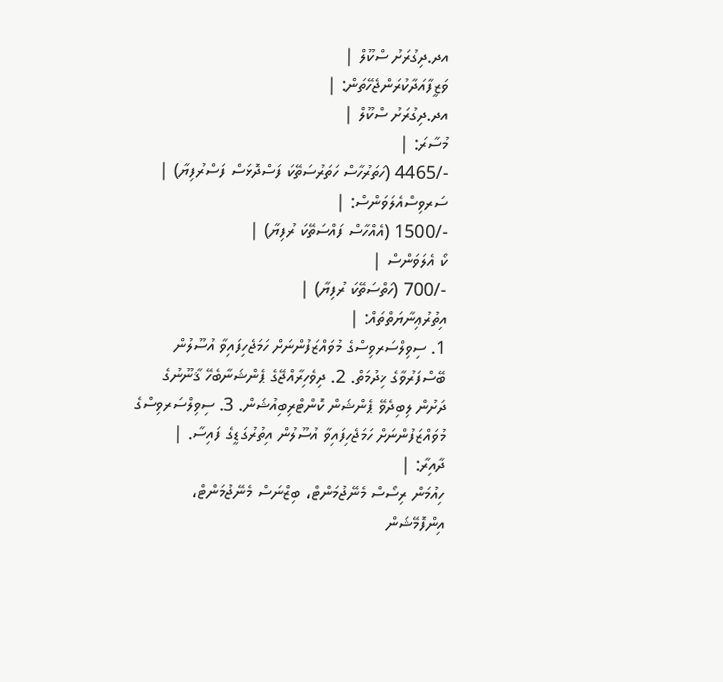އދ.ދިގުރަށު ސްކޫލް |
ވަޒީފާއަދާކުރަންޖެހޭތަން: |
އދ.ދިގުރަށު ސްކޫލް |
މުސާރަ: |
-/4465 (ހަތަރުހާސް ހަތަރުސަތޭކަ ފަސްދޮޅަސް ފަސްރުފިޔާ) |
ސަރވިސްއެލަވަންސް: |
-/1500 (އެއްހާސް ފައްސަތޭކަ ރުފިޔާ) |
ކޯ އެލަވަންސް |
-/700 (ހަތްސަތޭކަ ރުފިޔާ) |
އިތުރުޢިނާޔަތްތައް: |
1. ސިވިލްސަރވިސްގެ މުވައްޒަފުންނަށް ހަމަޖެހިފައިވާ އުސޫލުން ބޭސްފަރުވާގެ ޚިދުމަތް. 2. ދިވެހިރާއްޖޭގެ ޕެންޝަނާބެހޭ ޤާނޫނުގެ ދަށުން ލިބިދެވޭ ޕެންޝަން ކޮންޓްރިބިއުޝަން. 3. ސިވިލްސަރވިސްގެ މުވައްޒަފުންނަށް ހަމަޖެހިފައިވާ އުސޫލުން އިތުރުގަޑީގެ ފައިސާ. |
ދާއިރާ: |
ހިއުމަން ރިސޯސް މެނޭޖުމަންޓް، ބިޒްނަސް މެނޭޖުމަންޓް، އިންފޮމޭޝަން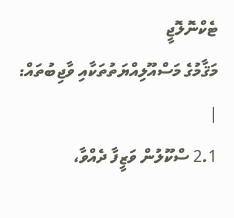ޓެކްނޮލޮޖީ
މަޤާމުގެ މަސްއޫލިއްޔަތުތަކާއި ވާޖިބުތައް: |
2.1 ސްކޫލުން ވަޒީފާ ދެއްވާ،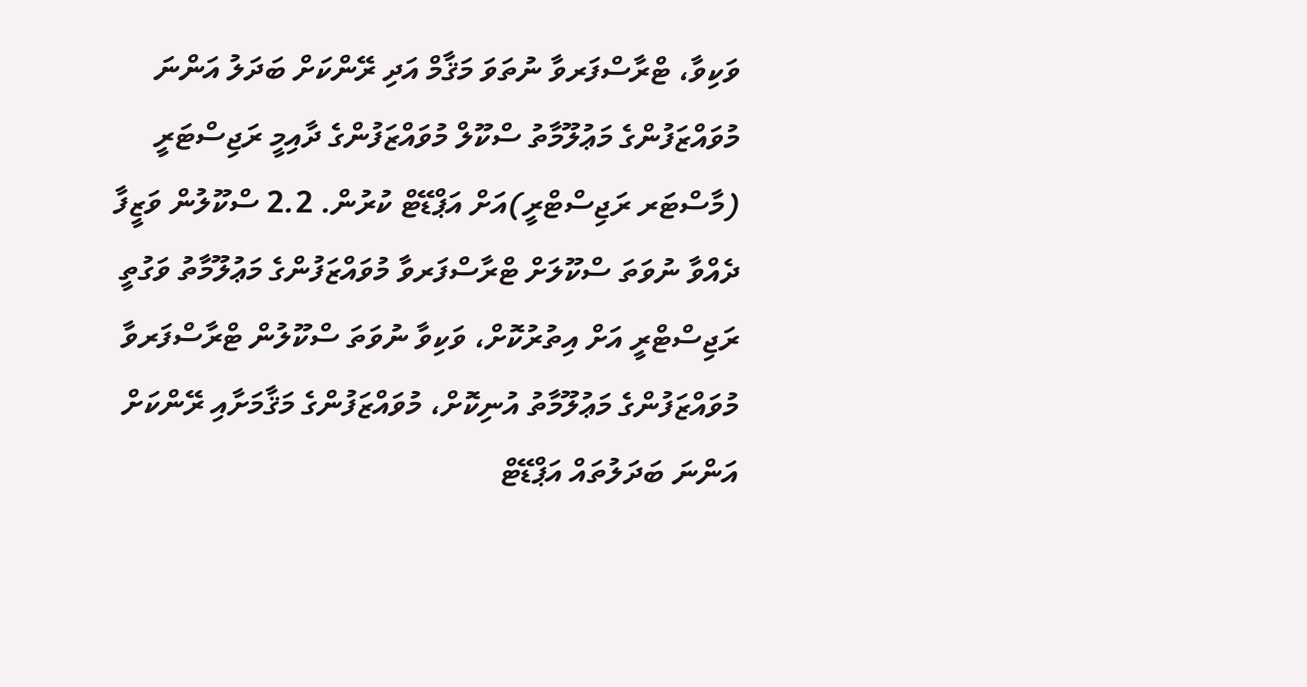ވަކިވާ، ޓްރާސްފަރވާ ނުތަވަ މަޤާމް އަދި ރޭންކަށް ބަދަލު އަންނަ މުވައްޒަފުންގެ މަޢުލޫމާތު ސްކޫލް މުވައްޒަފުންގެ ދާއިމީ ރަޖިސްޓަރީ (މާސްޓަރ ރަޖިސްޓްރީ)އަށް އަޕްޑޭޓް ކުރުން. 2.2 ސްކޫލުން ވަޒީފާ ދެއްވާ ނުވަތަ ސްކޫލަށް ޓްރާސްފަރވާ މުވައްޒަފުންގެ މަޢުލޫމާތު ވަގުތީ ރަޖިސްޓްރީ އަށް އިތުރުކޮށް، ވަކިވާ ނުވަތަ ސްކޫލުން ޓްރާސްފަރވާ މުވައްޒަފުންގެ މަޢުލޫމާތު އުނިކޮށް، މުވައްޒަފުންގެ މަޤާމަށާއި ރޭންކަށް އަންނަ ބަދަލުތައް އަޕްޑޭޓް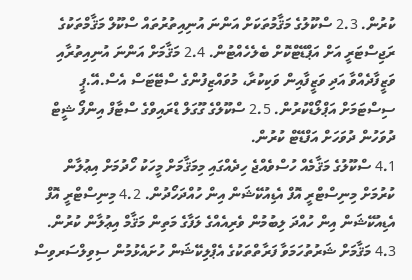ކުރުން. 2.3 ސްކޫލުގެ މަޤާމުތަކަށް އަންނަ އުނިއިތުރުތައް ސްކޫލް މަޤާމްތަކުގެ ރަޖިސްޓަރީ އަށް އަޕްޑޭޓްކޮށް ބެލެހެއްޓުން. 2.4 މަޤާމަށް އަންނަ އުނިއިތުރާއި ވަޒީފާދެއްވާ އަދި ވަޒީފާއިން ވަކިކުރާ، މުވައްޒިފުންގެ ސްޓޭޓަސް އެސް.އޭ.ޕީ ސިސްޓަމަށް އަޕްލޯޑްކުރުން. 2.5 ސްކޫލްގެ ގޫގަލް ޑްރައިވްގެ ސްޓާފް އިންފޯ ޝީޓް ދުވަހުން ދުވަހަށް އަފްޑޭޓް ކުރުން.
4.1 ސްކޫލުގެ މަޤާމެއް ހުސްވެއްޖެ ހިދެއްގައި މިމަޤާމަށް މީހަކު ހޯދުމަށް އިޢުލާން ކުރުމަށް މިނިސްޓްރީ އޮފް އެޑިއުކޭޝަން އިން ހުއްދަހޯދުން. 4.2 މިނިސްޓްރީ އޮފް އެޑިއުކޭޝަން އިން ހުއްދަ ލިބުމުން ވެރިއެއްގެ ލަފާގެ މަތިން މަޤާމް އިޢުލާން ކުރުން. 4.3 މަޤާމަށް ޝަރުތުހަމަވާ ފަރާތްތަކުގެ އެޕްލިކޭޝަން ހުށައެޅުމުން ސިވިލްސަރވިސް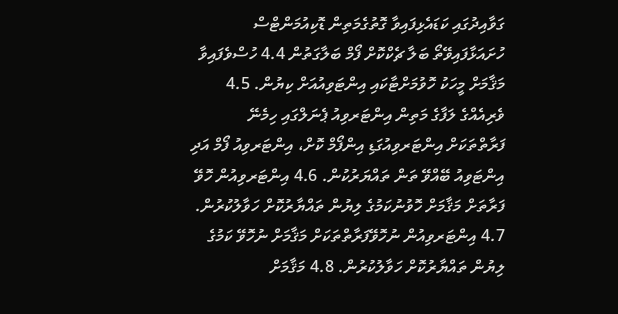ގަވާއިދުގައި ކަޑައެޅިފައިވާ ގޮތުގެމަތިން ޑޮކިއުމަންޓްސް ހުށައަޅާފައިވޭތޯ ބަލާ ޗެކްކޮށް ފޯމް ބަލާގަތުން 4.4 ހުސްވެފައިވާ މަޤާމަށް މީހަކު ހޮވުމަށްޓާކައި އިންޓަވިއުއަށް ކިޔުން. 4.5 ވެރިއެއްގެ ލަފާގެ މަތިން އިންޓަރވިއު ޕެނަލްގައި ހިމެނޭ ފަރާތްތަކަށް އިންޓަރވިއުގަޑި އިންފޯމް ކޮށް، އިންޓަރވިއު ފޯމް އަދި އިންޓަވިއު ބޭއްވޭ ތަން ތައްޔަރުކުން. 4.6 އިންޓަރވިއުން ހޮވޭ ފަރާތަށް މަޤާމަށް ހޮވުނުކަމުގެ ލިޔުން ތައްޔާރުކޮށް ހަވާލުކުރުން. 4.7 އިންޓަރވިއުން ނުހޮވޭފަރާތްތަކަށް މަޤާމަށް ނުހޮވޭ ކަމުގެ ލިޔުން ތައްޔާރުކޮށް ހަވާލުކުރުން. 4.8 މަޤާމަށް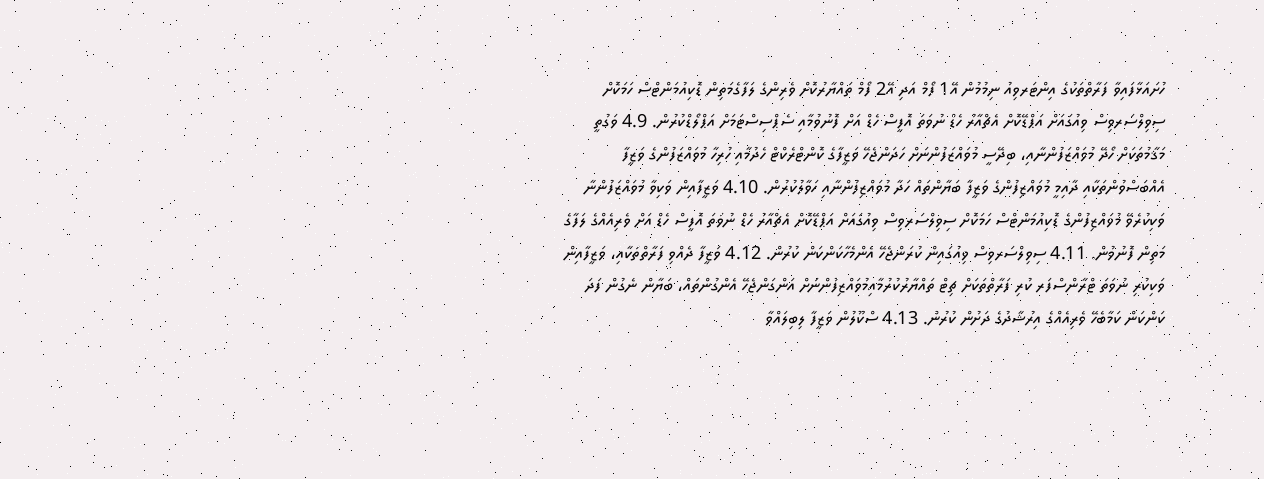ހުށައަޅާފައިވާ ފަރާތްތަކުގެ އިންޓަރވިއު ނިމުމުން އޭ1 ފޯމް އަދި އޭ2 ފޯމް ތައްޔާރުކޮށް ވެރިންގެ ލަފާގެމަތިން ޑޮކިއުމަންޓްސް ހަމަކޮށް ސިވިލްސަރވިސް ވިއުގައަށް އަޕްޑޭކޮށް އެޗްއާރު ހެޑް ނުވަތަ އޮފީސް ހެޑް އަށް ފޮނުވުމާއި ސެޕްސިސްޓަމަށް އަޕްލޯޑްކުރުން. 4.9 ވަގުތީ މަޤާމުތަކަށް ހޯދޭ މުވައްޒަފުންނާއި، ބިދޭސީ މުވައްޒަފުންނަށް ހަދަންޖެހޭ ވަޒީފާގެ ކޮންޓްރެކްޓް ހެދުމާއި ހުރިހާ މުވައްޒަފުންގެ ވަޒީފާ އެއްބަސްވުންތަކާއި ދާއިމީ މުވައްޒިފުންގެ ވަޒީފާ ބަޔާންތައް ހަދާ މުވައްޒިފުންނާއި ހަވާލުކުރުން. 4.10 ވަޒީފާއިން ވަކިވާ މުވައްޒަފުންނާ ވަކިކުރެވޭ މުވައްޒިފުންގެ ޑޮކިއުމަންޓްސް ހަމަކޮށް ސިވިލްސަރވިސް ވިއުގައަށް އަޕްޑޭކޮށް އެޗްއާރު ހެޑް ނުވަތަ އޮފީސް ހެޑް އަށް ވެރިއެއްގެ ލަފާގެ މަތިން ފޮނުވުން. 4.11 ސިވިލްސަރވިސް ވިއުގައިން ކުރަންޖެހޭ އެންމެހާކަންކަން ކުރުން. 4.12 ވަޒީފާ ދެއްވި ފަރާތްތަކާއި، ވަޒީފާއިން ވަކިކުރި ނުވަތަ ޓްރާންސްފަރ ކުރި ފަރާތްތަކަށް ޗިޓް ތައްޔާރުކުރުމާއިމުވައްޒިފުންނަށް އަންގަންޖެހޭ އެންގުންތައް، ބަޔާން ނެގުން ފަދަ ކަންކަން ކަމާބެހޭ ވެރިއެއްގެ އިރުޝާދުގެ ދަށުން ކުރުން. 4.13 ސްކޫލުން ވަޒީފާ ލިބިލައްވާ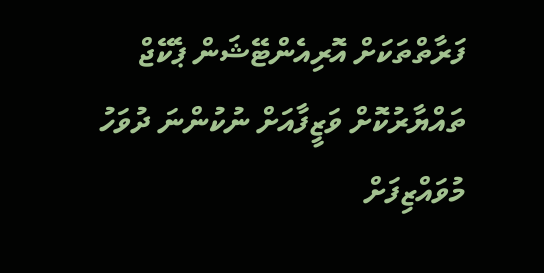ފަރާތްތަކަށް އޮރިއެންޓޭޝަން ޕެކޭޖް ތައްޔާރުކޮށް ވަޒީފާއަށް ނުކުންނަ ދުވަހު މުވައްޒިފަށް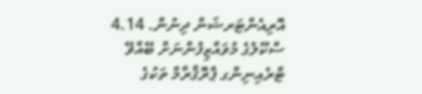އޮރިއެންޓަރޝަން ދިނުން. 4.14 ސްކޫލުގެ މުވައްޒިފުންނަށް ބޭއްވޭ ޓްރެއިނިންގ ޕްރޮޤްރާމް ތަކުގެ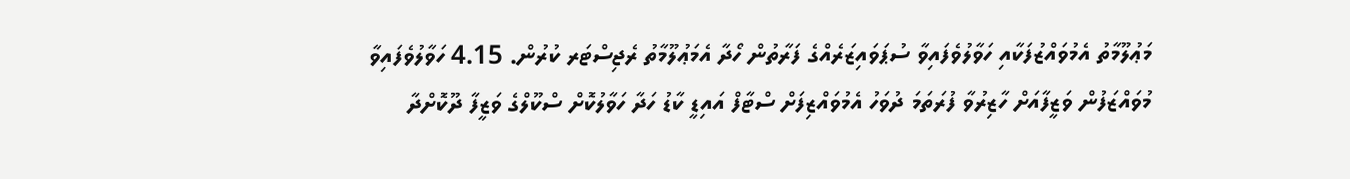މަޢުލޫމާތު އެމުވައްޒުފަކާއި ހަވާލުވެފައިވާ ސުޕަވައިޒަރެއްގެ ފަރާތުން ހޯދާ އެމަޢުލޫމާތު ރެޖިސްޓަރ ކުރުން. 4.15 ހަވާލުވެފައިވާ މުވައްޒަފުން ވަޒީފާއަށް ހާޒިރުވާ ފުރަތަމަ ދުވަހު އެމުވައްޒިފަށް ސްޓާފް އައިޑީ ކާޑު ހަދާ ހަވާލުކޮށް ސްކޫލްގެ ވަޒީފާ ދޫކޮށްދާ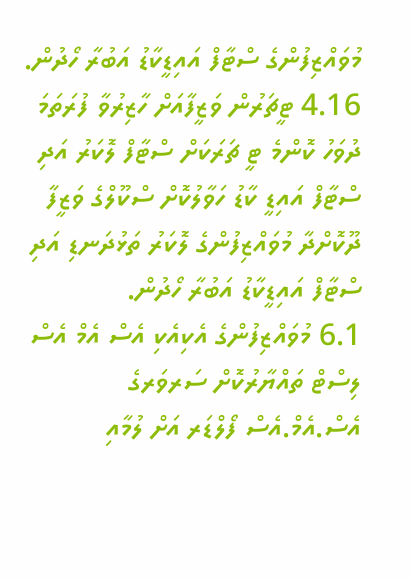މުވައްޒިފުންގެ ސްޓާފް އައިޑީކާޑު އަބުރާ ހޯދުން. 4.16 ޓީޗަރުން ވަޒީފާއަށް ހާޒިރުވާ ފުރަތަމަ ދުވަހު ކޮންމެ ޓީ ޗަރަކަށް ސްޓާފް ލޮކަރު އަދި ސްޓާފް އައިޑީ ކާޑު ހަވާލުކޮށް ސްކޫލްގެ ވަޒީފާ ދޫކޮށްދާ މުވައްޒިފުންގެ ލޮކަރު ތަޅުދަނޑި އަދި ސްޓާފް އައިޑީކާޑު އަބުރާ ހޯދުން.
6.1 މުވައްޒިފުންގެ އެކިއެކި އެސް އެމް އެސް ލިސްޓް ތައްޔާރުކޮށް ސަރވަރގެ އެސް.އެމް.އެސް ފޯލްޑަރ އަށް ލުމާއި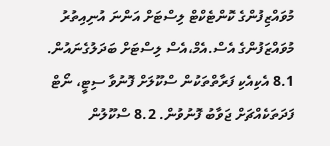މުވައްޒިފުންގެ ކޮންޓެކްޓް ލިސްޓަށް އަންނަ އުނިއިތުރު މުވައްޒަފުންގެ އެސް.އެމް،އެސް ލިސްޓަށް ބަދަލުގެނައުން.
8.1 އެކިއެކި ފަރާތްތަކުން ސްކޫލަށް ފޮނުވާ ސިޓީ، ނޯޓް ފަދަތަކެއްޗަށް ޖަވާބު ފޮނުވުން. 8.2 ސްކޫލުން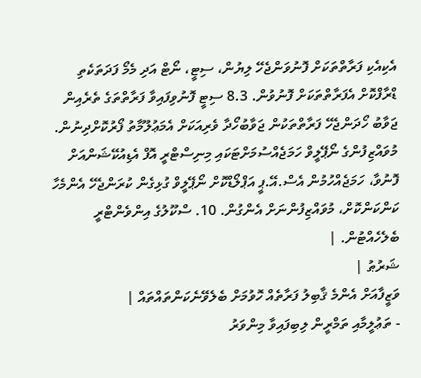އެކިއެކި ފަރާތްތަކަށް ފޮނުވަންޖެހޭ ލިޔުން، ސިޓީ، ނޯޓް އަދި މެމޯ ފަދަތަކެތި ޑްރާފްކޮށް އެފަރާތްތަކަށް ފޮނުވުން. 8.3 ސިޓީ ފޮނުވިފައިވާ ފަރާތްތަގެ ތެރެއިން ޖަވާބު ހޯދަންޖެހޭ ފަރާތްތަކުން ޖަވާބުހޯދާ ވެރިއަކަށް އެމަޢުލޫމާތު ފޯރުކޮށްދިނުން.
މުވައްޒިފުންގެ ނޯޕޭލީވް ހަމަޖެއްސުމަށްޓަކައި މިނިސްޓްރީ އޮފް އެޑިއުކޭޝަންއަށް ފޮނުވާ، ހަމަޖެއްހުމުން އެސް.އޭ.ޕީ އަޕްލޯޑްކޮށް ނޯޕޭލީވް ގުޅިގެން ކުރަންޖެހޭ އެންމެހާ ކަންކަންކޮށް، މުވައްޒިފުންނަށް އެންގުން. 10. ސްކޫލުގެ އިންވެންޓްރީ ބެލެހެއްޓުން. |
ޝަރުޠު |
ވަޒީފާއަށް އެންމެ ޤާބިލު ފަރާތެއް ހޮވުމަށް ބެލެވޭނެކަންތައްތައް |
- ތަޢުލީމާއި ތަމްރީން ލިބިފައިވާ މިންވަރު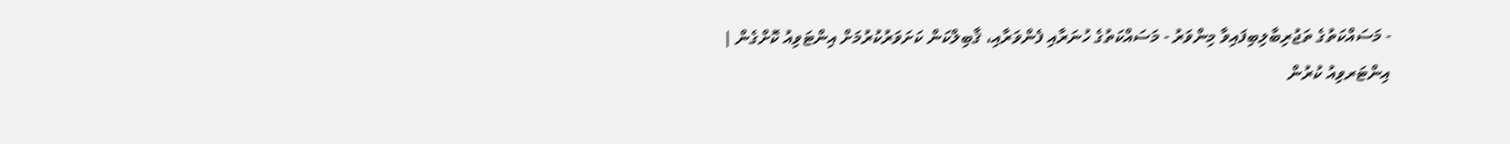- މަސައްކަތުގެ ތަޖުރިބާލިބިފައިވާ މިންވަރު - މަސައްކަތުގެ ހުނަރާއި ފެންވަރާއި، ޤާބިލްކަން ކަށަވަރުކުރުމަށް އިންޓަވިއު ކޮށްގެން |
އިންޓަރވިއު ކުރުން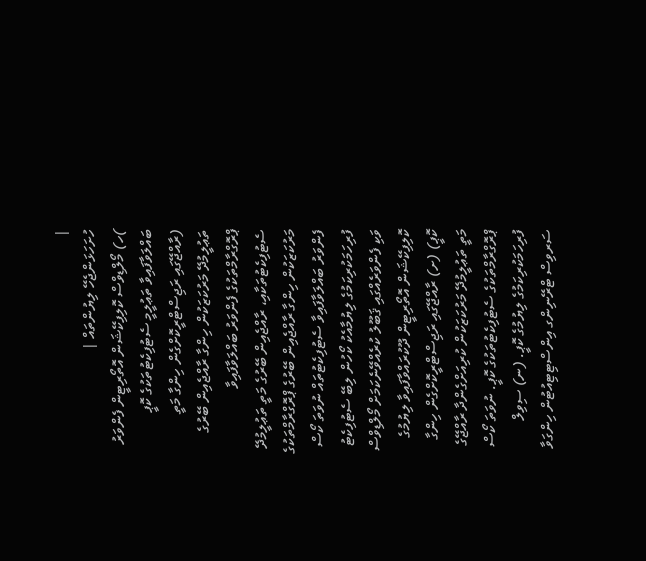|
ހުށަހަޅަންޖެހޭ ލިޔުންތައް |
)ހ) މޯލްޑިވްސް ކޮލިފިކޭޝަން އޮތޯރިޓީން ފެންވަރު ބައްލަވާފައިވާ ތަޢުލީމީ ސެޓުފިކެޓުތަކުގެ ކޮޕީ (ރާއްޖޭގައި ރަޖިސްޓްރީކޮށްގެން ހިންގާ މަތީ ތަޢުލީމުދޭ މަރުކަޒަކުން ހިންގާ ރާއްޖެއިން ބޭރުގެ ޕްރޮގްރާމްތަކުގެ ފެންވަރު ބައްލަވާފައިވާ ސެޓުފިކެޓުތަކާއި، ރާއްޖެއިން ބޭރުގެ މަތީ ތަޢުލީމުދޭ މަރުކަޒަކުން ހިންގާ ރާއްޖެއިން ބޭރުގެ ޕްރޮގްރާމްތަކުގެ ފެންވަރު ބައްލަވާފައިވާ ސެޓުފިކެޓުތައް ނުވަތަ ކޯސް ފުރިހަމަކުރިކަމުގެ ލިޔުމާއެކު ކޯހުން ލިބޭ ސެޓުފިކެޓު ވަކި ފެންވަރެއްގައި ޤަބޫލު ކުރެއްވޭނެކަމަށް މޯލްޑިވްސް ކޮލިފިކޭޝަން އޮތޯރިޓީން ދޫކުރައްވާފައިވާ ލިޔުމުގެ ކޮޕީ) (ށ) ރާއްޖޭގައި ރަޖިސްޓްރީކޮށްގެން ހިންގާ މަތީ ތަޢުލީމުދޭ މަރުކަޒަކުން ކުރިއަށްގެންދާ ރާއްޖޭގެ ޕްރޮގްރާމްތަކުގެ ސެޓުފިކެޓުތަކުގެ ކޮޕީ. ނުވަތަ ކޯސް ފުރިހަމަކުރިކަމުގެ ލިޔުމުގެ ކޮޕީ. (ނ) ސިވިލް ސަރވިސް ޓްރޭނިންގ އިންސްޓިޓިއުޓުން ހިންގަވާ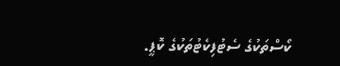ކޯސްތަކުގެ ސެޓުފިކެޓުތަކުގެ ކޮޕީ.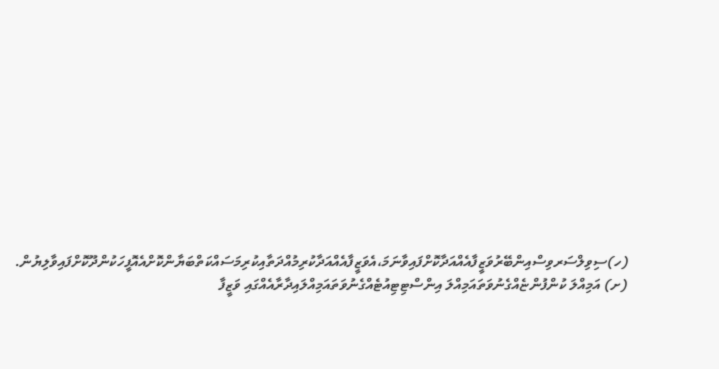(ހ)ސިވިލްސަރވިސްއިންބޭރުވަޒީފާއެއްއަދާކޮށްފައިވާނަމަ،އެވަޒީފާއެއްއަދާކުރިމުއްދަތާއިކުރިމަސައްކަތްބަޔާންކޮށްއެއޮފީހަކުންދޫކޮށްފައިވާލިޔުން. (ށ) އަމިއްލަ ކުންފުންޏެއްގެނުވަތައަމިއްލަ އިންސްޓިޓިއުޓެއްގެނުވަތައަމިއްލައިދާރާއެއްގައި ވަޒީފާ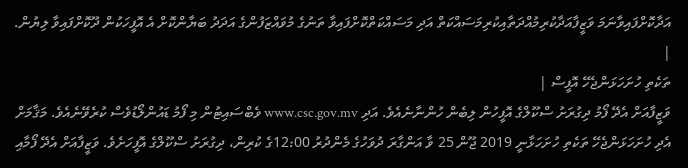އަދާކޮށްފައިވާނަމަ ވަޒީފާއަދާކުރިމުއްދަތާއިކުރިމަސައްކަތް އަދި މަސައްކަތްކޮށްފައިވާ ތަނުގެ މުވައްޒަފުންގެ އަދަދު ބަޔާންކޮށް އެ އޮފީހަކުން ދޫކޮށްފައިވާ ލިޔުން. |
ތަކެތި ހުށަހަޅަންޖެހޭ އޮފީސް |
ވަޒީފާއަށް އެދޭ ފޯމު ދިގުރަށު ސްކޫލްގެ އޮފީހުން ލިބެން ހުންނާނެއެވެ. އަދި www.csc.gov.mv ވެބްސައިޓުން މި ފޯމު ޑައުންލޯޑުވެސް ކުރެވޭނެއެވެ. މަޤާމަށް އެދި ހުށަހަޅަންޖެހޭ ތަކެތި ހުށަހަޅާނީ 2019 ޖޫން 25 ވާ އަންގާރަ ދުވަހުގެ މެންދުރު 12:00ގެ ކުރިން، ދިގުރަށު ސްކޫލްގެ އޮފީހަށެވެ. ވަޒީފާއަށް އެދޭ ފޯމާއި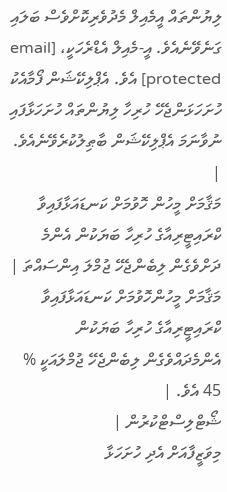ލިޔުންތައް އީމެއިލް މެދުވެރިކޮށްވެސް ބަލައި ގަނެވޭނެއެވެ. އީ-މެއިލް އެޑްރެހަކީ، [email protected] އެވެ. އެޕްލިކޭޝަން ފޯމާއެކު ހުށަހަޅަންޖެހޭ ހުރިހާ ލިޔުންތައް ހުށަހަޅާފައި ނުވާނަމަ އެޕްލިކޭޝަން ބާޠިލުކުރެވޭނެއެވެ. |
މަޤާމަށް މީހުން ހޮވުމަށް ކަނޑައަޅާފައިވާ ކްރައިޓީރިއާގެ ހުރިހާ ބަޔަކުން އެންމެ ދަށްވެގެން ލިބެންޖެހޭ ޖުމްލަ އިންސައްތަ |
މަޤާމަށް މީހުންހޮވުމަށް ކަނޑައަޅާފައިވާ ކްރައިޓީރިއާގެ ހުރިހާ ބަޔަކުން އެންމެދައްވެގެން ލިބެންޖެހޭ ޖުމްލައަކީ % 45 އެވެ. |
ޝޯޓްލިސްޓްކުރުން |
މިވަޒީފާއަށް އެދި ހުށަހަޅާ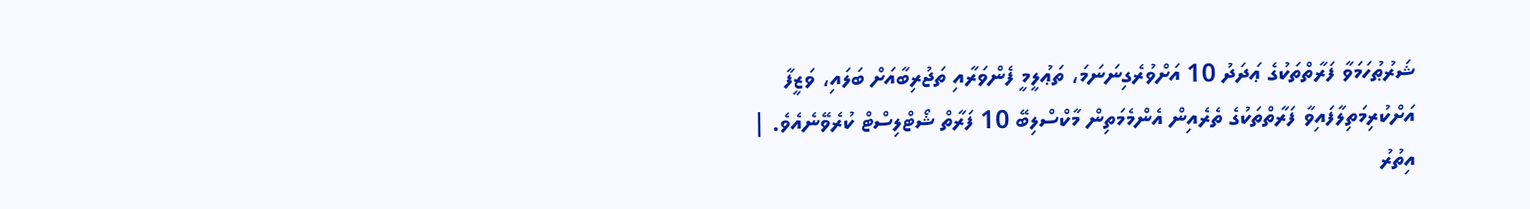ޝަރުޠުހަމަވާ ފަރާތްތަކުގެ ޢަދަދު 10 އަށްވުރެގިނަނަމަ، ތަޢުލީމީ ފެންވަރާއި ތަޖުރިބާއަށް ބަލައި، ވަޒީފާ އަށްކުރިމަތިލާފައިވާ ފަރާތްތަކުގެ ތެރެއިން އެންމެމަތިން މާކްސްލިބޭ 10 ފަރާތް ޝޯޓްލިސްޓް ކުރެވޭނެއެވެ. |
އިތުރު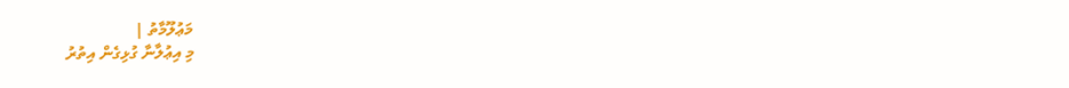މަޢުލޫމާތު |
މި އިޢުލާނާ ގުޅިގެން އިތުރު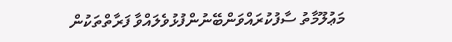މަޢުލޫމާތު ސާފުކުރައްވަންބޭނުންފުޅުވެލައްވާ ފަރާތްތަކުން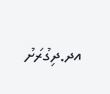އދ.ދިގުރަށު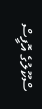ސްކޫލުގެ އޮފީސް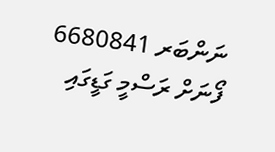ނަންބަރ 6680841 ފޯނަށް ރަސްމީ ގަޑީގައި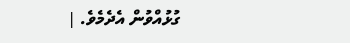ގުޅުއްވުން އެދެމެވެ. |